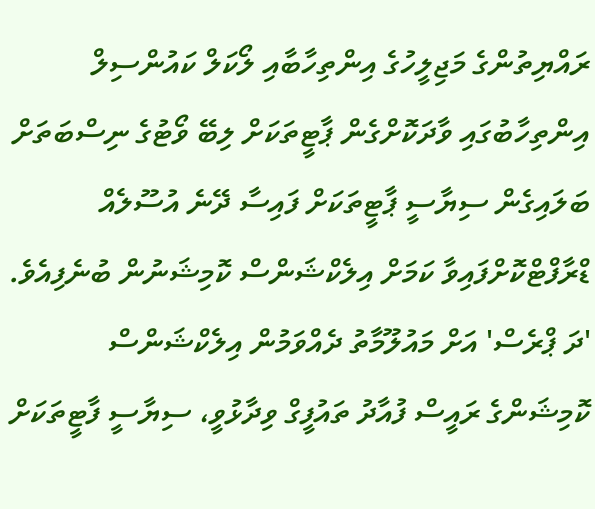ރައްޔިތުންގެ މަޖިލީހުގެ އިންތިހާބާއި ލޯކަލް ކައުންސިލް އިންތިހާބުގައި ވާދަކޮށްގެން ޕާޓީތަކަށް ލިބޭ ވޯޓުގެ ނިސްބަތަށް ބަލައިގެން ސިޔާސީ ޕާޓީތަކަށް ފައިސާ ދޭނެ އުސޫލެއް ޑްރާފްޓްކޮށްފައިވާ ކަމަށް އިލެކްޝަންސް ކޮމިޝަނުން ބުނެފިއެވެ.
'ދަ ޕްރެސް' އަށް މައުލޫމާތު ދެއްވަމުން އިލެކްޝަންސް ކޮމިޝަންގެ ރައީސް ފުއާދު ތައުފީގް ވިދާޅުވީ، ސިޔާސީ ފާޓީތަކަށް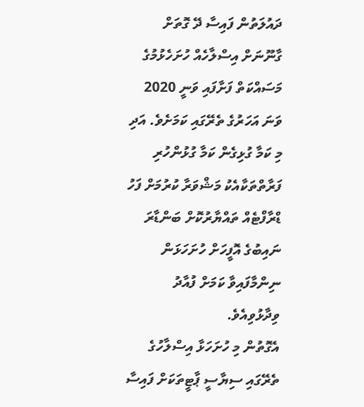ދައުލަތުން ފައިސާ ދޭ ގޮތަށް ގާނޫނަށް އިސްލާހެއް ހުށަހެޅުމުގެ މަސައްކަތް ފަށާފައި ވަނީ 2020 ވަނަ އަހަރުގެ ތެރޭގައި ކަމަށެވެ. އަދި މި ކަމާ ގުޅިގެން ކަމާ ގުޅުންހުރި ފަރާތްތަކާއެކު މަޝްވަރާ ކުރުމަށް ފަހު ޑްރާފްޓެއް ތައްޔާރުކޮށް ބަންޑާރަ ނައިބުގެ އޮފީހަށް ހުށަހަޅަން ނިންމާފައިވާ ކަމަށް ފުއާދު ވިދާޅުވިއެވެ.
އެގޮތުން މި ހުށަހަޅާ އިސްލާހުގެ ތެރޭގައި ސިޔާސީ ޕާޓީތަކަށް ފައިސާ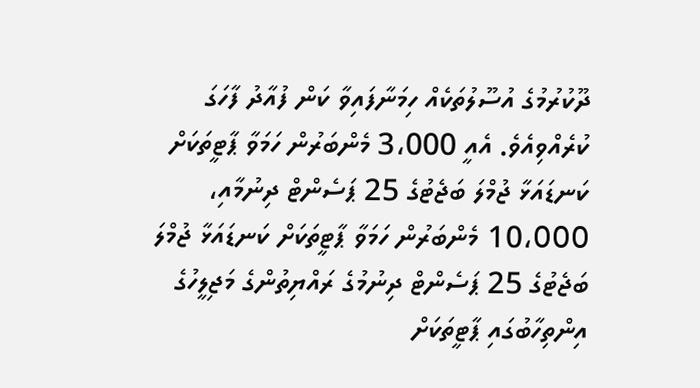ދޫކުރުމުގެ އުސޫލުތަކެއް ހިމަނާފައިވާ ކަން ފުއާދު ފާހަގަ ކުރެއްވިއެވެ. އެއީ 3،000 މެންބަރުން ހަމަވާ ޕާޓީތަކަށް ކަނޑައަޅާ ޖުމްލަ ބަޖެޓުގެ 25 ޕަސެންޓް ދިނުމާއި، 10،000 މެންބަރުން ހަމަވާ ޕާޓީތަކަށް ކަނޑައަޅާ ޖުމްލަ ބަޖެޓުގެ 25 ޕަސެންޓް ދިނުމުގެ ރައްޔިތުންގެ މަޖިލީހުގެ އިންތިހާބުގައި ޕާޓީތަކަށް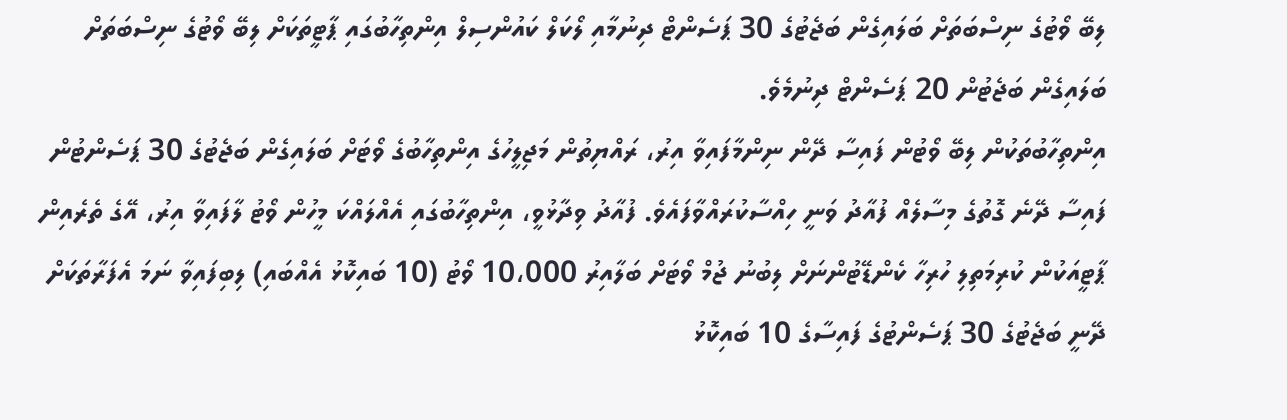ލިބޭ ވޯޓުގެ ނިސްބަތަށް ބަލައިގެން ބަޖެޓުގެ 30 ޕަސެންޓް ދިނުމާއި ލޯކަލް ކައުންސިލް އިންތިހާބުގައި ޕާޓީތަކަށް ލިބޭ ވޯޓުގެ ނިސްބަތަށް ބަލައިގެން ބަޖެޓުން 20 ޕަސެންޓް ދިނުމެވެ.
އިންތިހާބުތަކުން ލިބޭ ވޯޓުން ފައިސާ ދޭން ނިންމާފައިވާ އިރު، ރައްޔިތުން މަޖިލީހުގެ އިންތިހާބުގެ ވޯޓަށް ބަލައިގެން ބަޖެޓުގެ 30 ޕަސެންޓުން ފައިސާ ދޭނެ ގޮތުގެ މިސާލެއް ފުއާދު ވަނީ ހިއްސާކުރައްވާފައެވެ. ފުއާދު ވިދާޅުވީ، އިންތިހާބުގައި އެއްލައްކަ މީހުން ވޯޓު ލާފައިވާ އިރު، އޭގެ ތެރެއިން ޕާޓީއަކުން ކުރިމަތިލި ހުރިހާ ކެންޑޭޓުންނަށް ލިބުނު ޖުމް ވޯޓަށް ބަލާއިރު 10،000 ވޯޓު (10 ބައިކޮޅު އެއްބައި) ލިބިފައިވާ ނަމަ އެފަރާތަކަށް ދޭނީ ބަޖެޓުގެ 30 ޕަސެންޓުގެ ފައިސާގެ 10 ބައިކޮޅު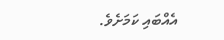އެއްބައި ކަމަށެވެ.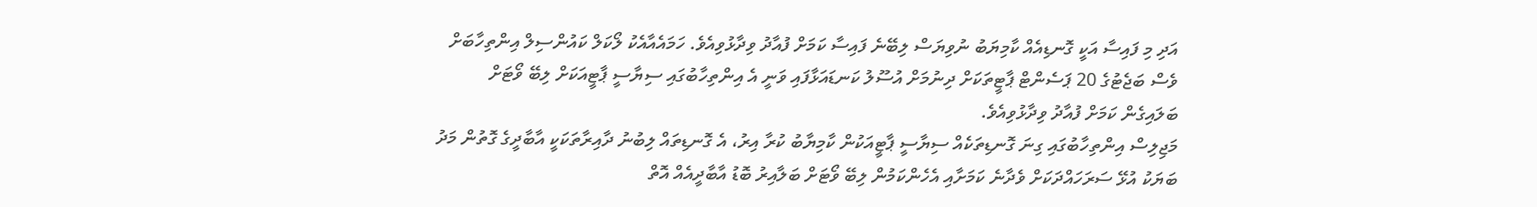އަދި މި ފައިސާ އަކީ ގޮނޑިއެއް ކާމިޔަބު ނުވިޔަސް ލިބޭނެ ފައިސާ ކަމަށް ފުއާދު ވިދާޅުވިއެވެ. ހަމައެއާއެކު ލޯކަލް ކައުންސިލް އިންތިހާބަށް ވެސް ބަޖެޓުގެ 20 ޕަސެންޓް ޕާޓީތަކަށް ދިނުމަށް އުސޫލު ކަނޑައަޅާފައި ވަނީ އެ އިންތިހާބުގައި ސިޔާސީ ޕާޓީއަކަށް ލިބޭ ވޯޓަށް ބަލައިގެން ކަމަށް ފުއާދު ވިދާޅުވިއެވެ.
މަޖިލިސް އިންތިހާބުގައި ގިނަ ގޮނޑިތަކެއް ސިޔާސީ ޕާޓީއަކުން ކާމިޔާބު ކުރާ އިރު، އެ ގޮނޑިތައް ލިބުނު ދާއިރާތަކަކީ އާބާދީގެ ގޮތުން މަދު ބަޔަކު އުޅޭ ސަރަހައްދަކަށް ވެދާނެ ކަމަށާއި އެހެންކަމުން ލިބޭ ވޯޓަށް ބަލާއިރު ބޮޑު އާބާދީއެއް އޮތް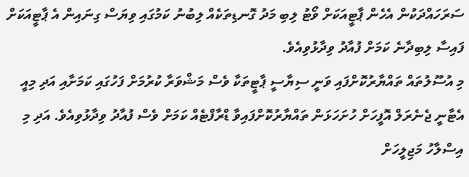ސަރަހައްދަކުން އެހެން ޕާޓީއަކަށް ވޯޓު ލިބި މަދު ގޮނޑިތަކެއް ލިބުނު ކަމުގައި ވިޔަސް ގިނައިން އެ ޕާޓީއަކަށް ފައިސާ ލިބިދާނެ ކަމަށް ފުއާދު ވިދާޅުވިއެވެ.
މި އުސޫލުތައް ތައްޔާރުކޮށްފައި ވަނީ ސިޔާސީ ޕާޓީތަކާ ވެސް މަޝްވަރާ ކުރުމަށް ފަހުގައި ކަމަށާއި އަދި މިއީ އެޓާނީ ޖެނެރަލް އޮފީހަށް ހުށަހަޅަން ތައްޔާރުކޮށްފައިވާ ޑްރާފްޓެއް ކަމަށް ވެސް ފުއާދު ވިދާޅުވިއެވެ. އަދި މި އިސްލާހު މަޖިލީހަށް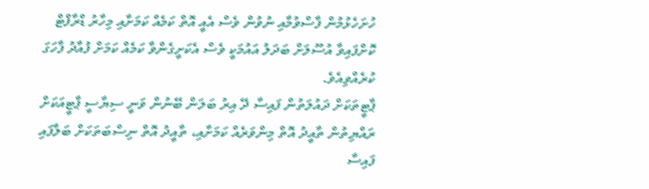ހުށަހެޅުމުން ފާސްވުމާއި ނުވުން ވެސް އެއީ އޮތް ކަމެއް ކަމަށާއި މިހާރު ޑްރާފްޓް ކޮށްފައިވާ އުސޫލަށް ބަދަލު އައުމަކީ ވެސް އެކަށީގެންވާ ކަމެއް ކަމަށް ފުއާދު ފާހަގަ ކުރެއްވިއެވެ.
ޕާޓީތަކަށް ދައުލަތުން ފައިސާ ދޭ އިރު ބަލަން ބޭނުން ވަނީ ސިޔާސީ ޕާޓީއަކަށް ރައްޔިތުން ތާއީދު އޮތް މިންވަރެއް ކަމަށާއި، ތާއީދު އޮތް ނިސްބަތަކަށް ބަލާފައި ފައިސާ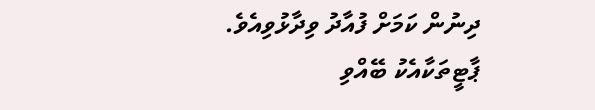ދިނުން ކަމަށް ފުއާދު ވިދާޅުވިއެވެ. ޕާޓީތަކާއެކު ބޭއްވި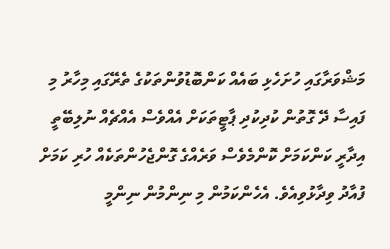މަޝްވަރާގައި ހުށަހެޅި ބައެއް ކަންބޮޑުވުންތަކުގެ ތެރޭގައި މިހާރު މި ފައިސާ ދޭ ގޮތުން ކުދިކުދި ޕާޓީތަކަށް އެއްވެސް އެއްޗެއް ނުލިބޭތީ އިދާރީ ކަންކަމަށް ކޮންމެވެސް ވަރެއްގެ ގޮންޖެހުންތަކެއް ހުރި ކަމަށް ފުއާދު ވިދާޅުވިއެވެ. އެހެންކަމުން މި ނިންމުން ނިންމީ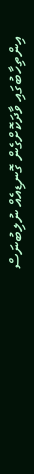އިންތިހާބުގައި ވާދަކޮށްގެން ގޮނޑިއެއް ނުލިބުނަސް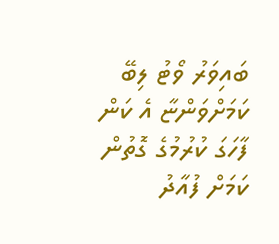ބައިވަރު ވޯޓު ލިބޭ ކަމަށްވަންޏާ އެ ކަން ފާހަގަ ކުރުމުގެ ގޮތުން ކަމަށް ފުއާދު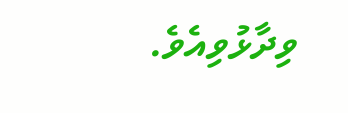ވިދާޅުވިއެވެ.